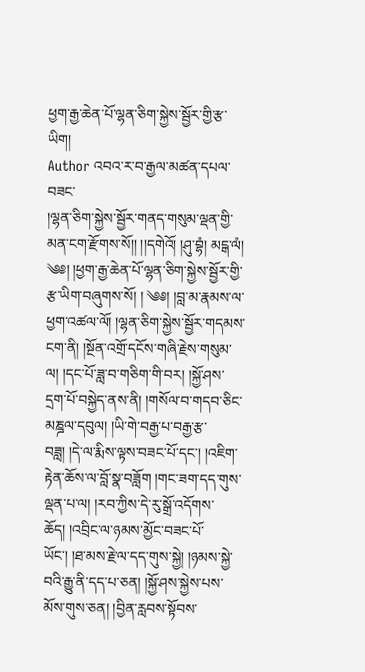ཕྱག་རྒྱ་ཆེན་པོ་ལྷན་ཅིག་སྐྱེས་སྦྱོར་གྱི་རྩ་ཡིག།
Author འབའ་ར་བ་རྒྱལ་མཚན་དཔལ་བཟང་
།ལྷན་ཅིག་སྐྱེས་སྦྱོར་གནད་གསུམ་ལྡན་གྱི་མན་ངག་རྫོགས་སོ།། །།དགེའོ། །ཤུ་བྷཾ། མངྒ་ལཾ།
༄༅། །ཕྱག་རྒྱ་ཆེན་པོ་ལྷན་ཅིག་སྐྱེས་སྦྱོར་གྱི་རྩ་ཡིག་བཞུགས་སོ། ། ༄༅། །བླ་མ་རྣམས་ལ་ཕྱག་འཚལ་ལོ། །ལྷན་ཅིག་སྐྱེས་སྦྱོར་གདམས་ངག་ནི། །སྔོན་འགྲོ་དངོས་གཞི་རྗེས་གསུམ་ལ། །དང་པོ་ཟླ་བ་གཅིག་གི་བར། །སྐྱོ་ཤས་དྲག་པོ་བསྐྱེད་ནས་ནི། །གསོལ་བ་གདབ་ཅིང་མཎྜལ་དབུལ། །ཡི་གེ་བརྒྱ་པ་བརྒྱ་རྩ་བཟླ། །དེ་ལ་རྨིས་ལྟས་བཟང་པོ་དང་། །འཇིག་རྟེན་ཆོས་ལ་བློ་སྣ་བཟློག །གང་ཟག་དད་གུས་ལྡན་པ་ལ། །རབ་ཀྱིས་དེ་རུ་སྒྲོ་འདོགས་ཆོད། །འབྲིང་ལ་ཉམས་མྱོང་བཟང་པོ་ཡོང་། །ཐ་མས་རྗེ་ལ་དད་གུས་སྐྱེ། །ཉམས་སྐྱེ་བའི་རྒྱུ་ནི་དད་པ་ཅན། །སྐྱོ་ཤས་སྐྱེས་པས་མོས་གུས་ཅན། །བྱིན་རླབས་སྟོབས་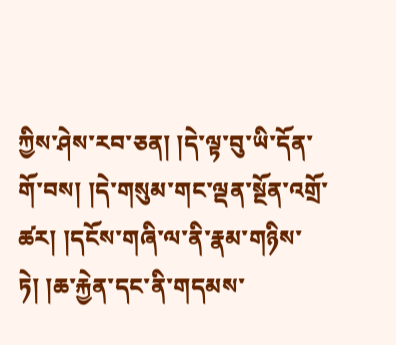ཀྱིས་ཤེས་རབ་ཅན། །དེ་ལྟ་བུ་ཡི་དོན་གོ་བས། །དེ་གསུམ་གང་ལྡན་སྔོན་འགྲོ་ཚར། །དངོས་གཞི་ལ་ནི་རྣམ་གཉིས་ཏེ། །ཆ་རྐྱེན་དང་ནི་གདམས་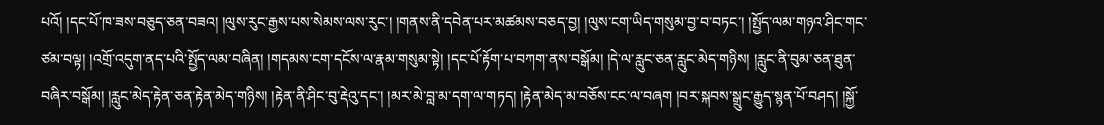པའོ། །དང་པོ་ཁ་ཟས་བཅུད་ཅན་བཟའ། །ལུས་རུང་རྒྱས་པས་སེམས་ལས་རུང་། །གནས་ནི་དབེན་པར་མཚམས་བཅད་བྱ། །ལུས་ངག་ཡིད་གསུམ་བྱ་བ་བཏང་། །སྤྱོད་ལམ་གཉའ་ཤིང་གང་ཙམ་བལྟ། །འགྲོ་འདུག་ནད་པའི་སྤྱོད་ལམ་བཞིན། །གདམས་ངག་དངོས་ལ་རྣམ་གསུམ་སྟེ། །དང་པོ་རྟོག་པ་བཀག་ནས་བསྒོམ། །དེ་ལ་རླུང་ཅན་རླུང་མེད་གཉིས། །རླུང་ནི་བུམ་ཅན་ཐུན་བཞིར་བསྒོམ། །རླུང་མེད་རྟེན་ཅན་རྟེན་མེད་གཉིས། །རྟེན་ནི་ཤིང་བུ་རྡེའུ་དང་། །མར་མེ་བླ་མ་དག་ལ་གཏད། །རྟེན་མེད་མ་བཅོས་ངང་ལ་བཞག །བར་སྐབས་སྒྲུང་རྒྱུད་སྙན་པོ་བཤད། །སྐྱོ་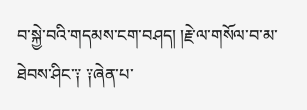བ་སྐྱེ་བའི་གདམས་ངག་བཤད། །རྗེ་ལ་གསོལ་བ་མ་ཐེབས་ཤིང་༑ ༑ཞེན་པ་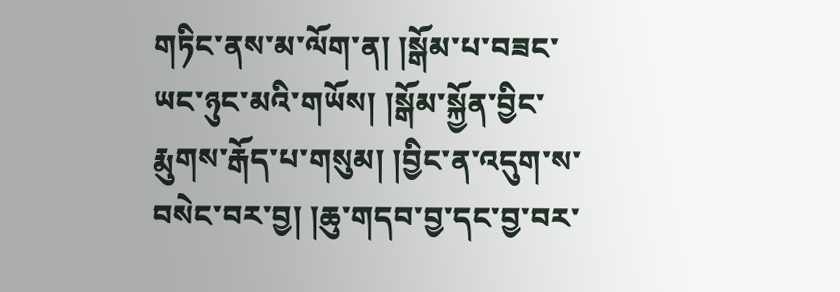གཏིང་ནས་མ་ལོག་ན། །སྒོམ་པ་བཟང་ཡང་ཉུང་མའི་གཡོས། །སྒོམ་སྐྱོན་བྱིང་རྨུགས་རྒོད་པ་གསུམ། །བྱིང་ན་འདུག་ས་བསེང་བར་བྱ། །ཆུ་གདབ་བྱ་དང་བྱ་བར་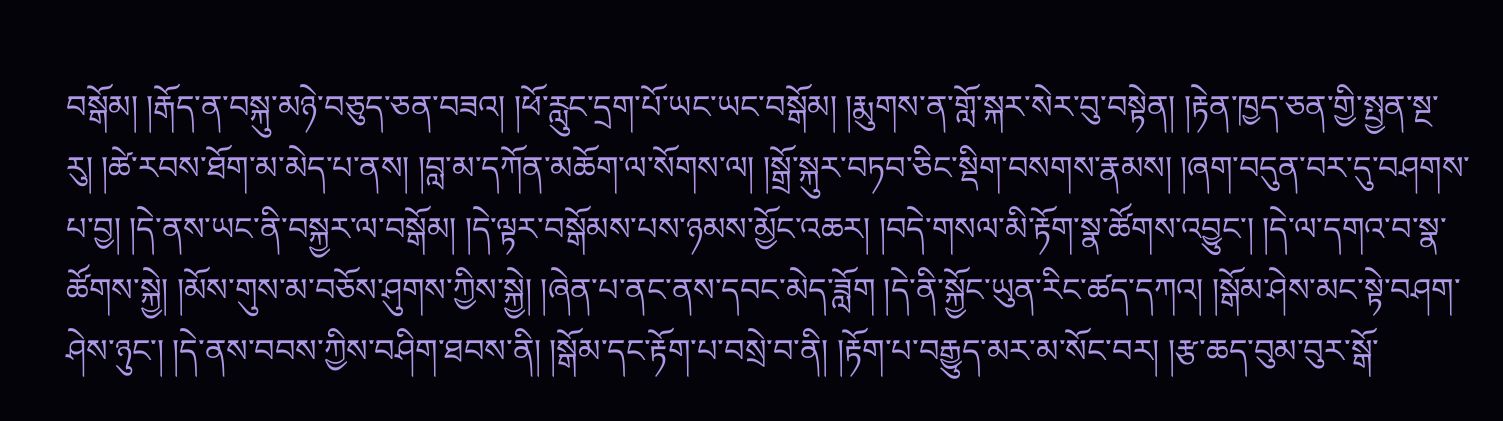བསྒོམ། །རྒོད་ན་བསྐུ་མཉེ་བཅུད་ཅན་བཟའ། །ཕོ་རླུང་དྲག་པོ་ཡང་ཡང་བསྒོམ། །རྨུགས་ན་གློ་སྐར་སེར་བུ་བསྟེན། །རྟེན་ཁྱད་ཅན་གྱི་སྤྱན་སྔ་རུ། །ཚེ་རབས་ཐོག་མ་མེད་པ་ནས། །བླ་མ་དཀོན་མཆོག་ལ་སོགས་ལ། །སྒྲོ་སྐུར་བཏབ་ཅིང་སྡིག་བསགས་རྣམས། །ཞག་བདུན་བར་དུ་བཤགས་པ་བྱ། །དེ་ནས་ཡང་ནི་བསྐྱར་ལ་བསྒོམ། །དེ་ལྟར་བསྒོམས་པས་ཉམས་མྱོང་འཆར། །བདེ་གསལ་མི་རྟོག་སྣ་ཚོགས་འབྱུང་། །དེ་ལ་དགའ་བ་སྣ་ཚོགས་སྐྱེ། །མོས་གུས་མ་བཅོས་ཤུགས་ཀྱིས་སྐྱེ། །ཞེན་པ་ནང་ནས་དབང་མེད་ཟློག །དེ་ནི་སྐྱོང་ཡུན་རིང་ཚད་དཀའ། །སྒོམ་ཤེས་མང་སྟེ་བཤག་ཤེས་ཉུང་། །དེ་ནས་བབས་ཀྱིས་བཤིག་ཐབས་ནི། །སྒོམ་དང་རྟོག་པ་བསྲེ་བ་ནི། །རྟོག་པ་བརྒྱུད་མར་མ་སོང་བར། །རྩ་ཆད་བུམ་བུར་སྒོ་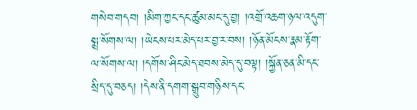གསེབ་གདབ། །མིག་ཀྱང་དང་ཚུམ་མང་དུ་བྱ། །འགྲོ་འཆག་ཉལ་འདུག་སྨྲ་སོགས་ལ། །ཡེངས་པར་མེད་པར་བྱ་ར་བས། །ཉོན་མོངས་རྣམ་རྟོག་ལ་སོགས་ལ། །དགོས་ཤིང་མེད་ཐབས་མེད་དུ་བལྟ། །སྐྱོན་ཅན་མི་དང་སྲིད་དུ་བཅད། །དེས་ནི་དགག་སྒྲུབ་གཉིས་དང་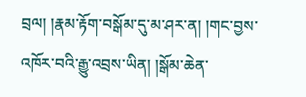བྲལ། །རྣམ་རྟོག་བསྒོམ་དུ་མ་ཤར་ན། །གང་བྱས་འཁོར་བའི་རྒྱུ་འབྲས་ཡིན། །སྒོམ་ཆེན་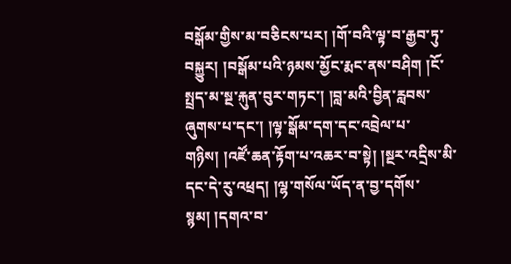བསྒོམ་གྱིས་མ་བཅིངས་པར། །གོ་བའི་ལྟ་བ་རྒྱབ་ཏུ་བསྐྱུར། །བསྒོམ་པའི་ཉམས་མྱོང་རྨང་ནས་བཤིག །ངོ་སྤྲད་མ་སྔ་རྐུན་བུར་གཏང་། །བླ་མའི་བྱིན་རླབས་ཞུགས་པ་དང་། །ལྟ་སྒོམ་དག་དང་འབྲེལ་པ་གཉིས། །འཛོ་ཆན་རྟོག་པ་འཆར་བ་སྟེ། །སྔར་འདྲིས་མི་དང་དེ་རུ་འཕྲད། །ལྷ་གསོལ་ཡོད་ན་བྱ་དགོས་སྙམ། །དགའ་བ་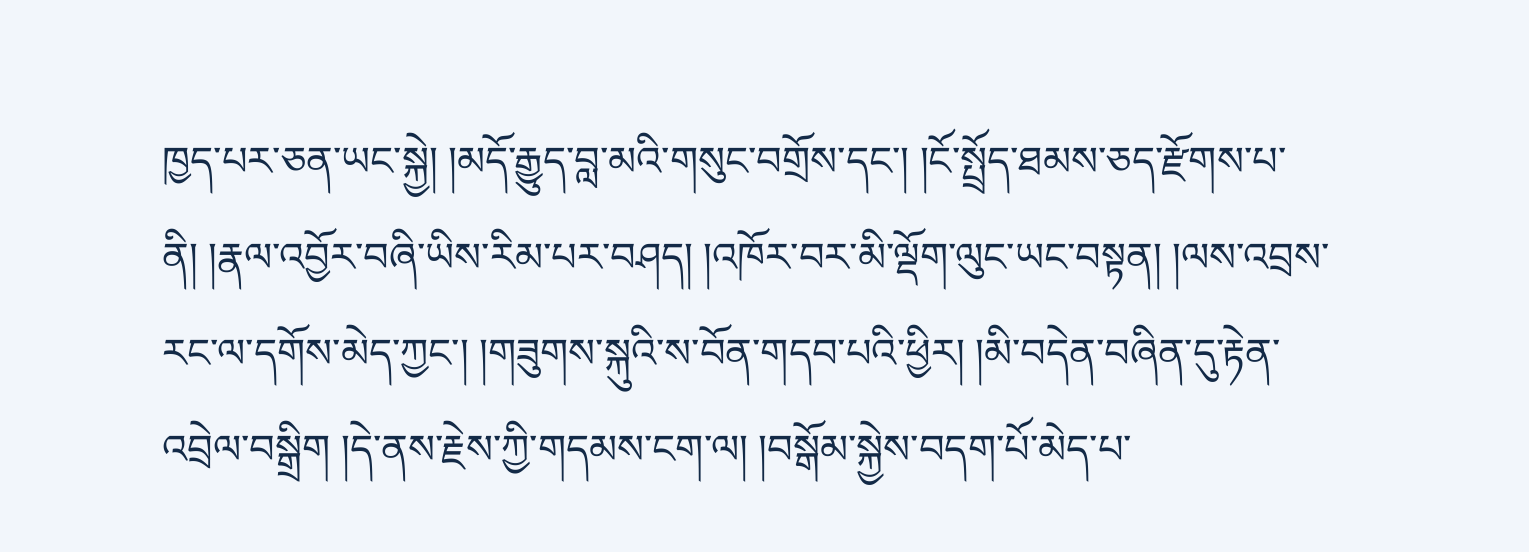ཁྱད་པར་ཅན་ཡང་སྐྱེ། །མདོ་རྒྱུད་བླ་མའི་གསུང་བགྲོས་དང་། །ངོ་སྤྲོད་ཐམས་ཅད་རྫོགས་པ་ནི། །རྣལ་འབྱོར་བཞི་ཡིས་རིམ་པར་བཤད། །འཁོར་བར་མི་ལྡོག་ལུང་ཡང་བསྟན། །ལས་འབྲས་རང་ལ་དགོས་མེད་ཀྱང་། །གཟུགས་སྐུའི་ས་བོན་གདབ་པའི་ཕྱིར། །མི་བདེན་བཞིན་དུ་རྟེན་འབྲེལ་བསྒྲིག །དེ་ནས་རྗེས་ཀྱི་གདམས་ངག་ལ། །བསྒོམ་སྐྱེས་བདག་པོ་མེད་པ་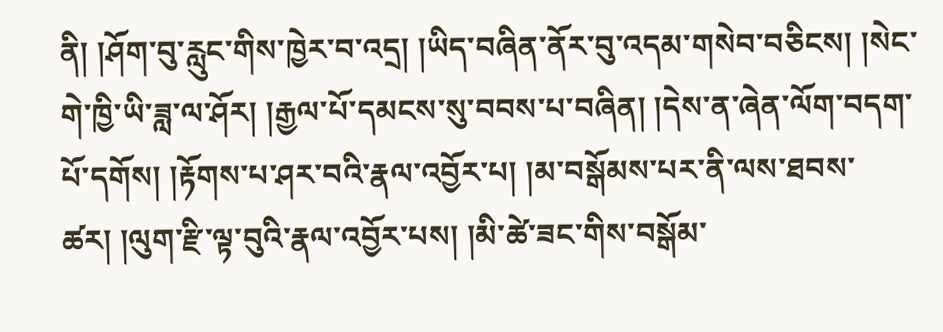ནི། །ཤོག་བུ་རླུང་གིས་ཁྱེར་བ་འདྲ། །ཡིད་བཞིན་ནོར་བུ་འདམ་གསེབ་བཅིངས། །སེང་གེ་ཁྱི་ཡི་ཟླ་ལ་ཤོར། །རྒྱལ་པོ་དམངས་སུ་བབས་པ་བཞིན། །དེས་ན་ཞེན་ལོག་བདག་པོ་དགོས། །རྟོགས་པ་ཤར་བའི་རྣལ་འབྱོར་པ། །མ་བསྒོམས་པར་ནི་ལས་ཐབས་ཚར། །ལུག་རྫི་ལྟ་བུའི་རྣལ་འབྱོར་པས། །མི་ཚེ་ཟང་གིས་བསྒོམ་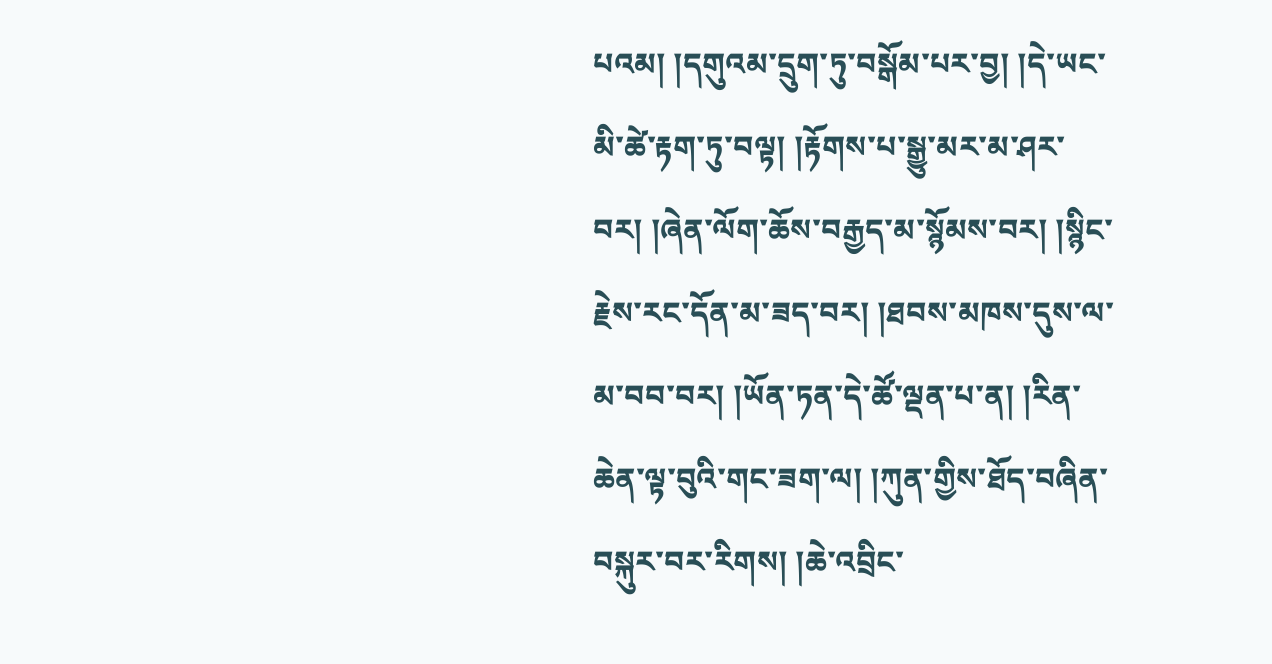པའམ། །དགུའམ་དྲུག་ཏུ་བསྒོམ་པར་བྱ། །དེ་ཡང་མི་ཚེ་རྟག་ཏུ་བལྟ། །རྟོགས་པ་སྒྱུ་མར་མ་ཤར་བར། །ཞེན་ལོག་ཆོས་བརྒྱད་མ་སྙོམས་བར། །སྙིང་རྗེས་རང་དོན་མ་ཟད་བར། །ཐབས་མཁས་དུས་ལ་མ་བབ་བར། །ཡོན་ཏན་དེ་ཚོ་ལྡན་པ་ན། །རིན་ཆེན་ལྟ་བུའི་གང་ཟག་ལ། །ཀུན་གྱིས་ཐོད་བཞིན་བསྐུར་བར་རིགས། །ཆེ་འབྲིང་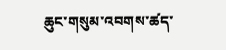ཆུང་གསུམ་འབགས་ཚད་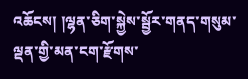འཆོངས། །ལྷན་ཅིག་སྐྱེས་སྦྱོར་གནད་གསུམ་ལྡན་གྱི་མན་ངག་རྫོགས་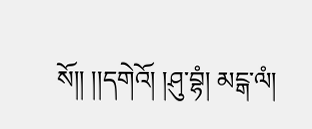སོ།། །།དགེའོ། །ཤུ་བྷཾ། མངྒ་ལཾ།